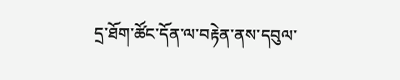དྲ་ཐོག་ཚོང་དོན་ལ་བརྟེན་ནས་དབུལ་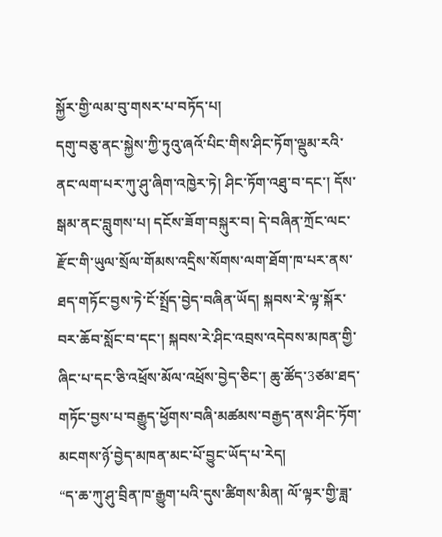སྐྱོར་གྱི་ལམ་བུ་གསར་པ་བཏོད་པ།
དགུ་བཅུ་ནང་སྐྱེས་ཀྱི་ཏུའུ་ཞའོ་པིང་གིས་ཤིང་ཏོག་ལྡུམ་རའི་ནང་ལག་པར་ཀུ་ཤུ་ཞིག་འཁྱེར་ཏེ། ཤིང་ཏོག་འཐུ་བ་དང་། དོས་སྒམ་ནང་བླུགས་པ། དངོས་ཟོག་བསྐུར་བ། དེ་བཞིན་ཀྲོང་ལང་རྫོང་གི་ཡུལ་སྲོལ་གོམས་འདྲིས་སོགས་ལག་ཐོག་ཁ་པར་ནས་ཐད་གཏོང་བྱས་ཏེ་ངོ་སྤྲོད་བྱེད་བཞིན་ཡོད། སྐབས་རེ་ལྟ་སྐོར་བར་ཆོབ་སློང་བ་དང་། སྐབས་རེ་ཤིང་འབྲས་འདེབས་མཁན་གྱི་ཞིང་པ་དང་ཅི་འཕྲོས་མོལ་འཕྲོས་བྱེད་ཅིང་། ཆུ་ཚོད་3ཙམ་ཐད་གཏོང་བྱས་པ་བརྒྱུད་ཕྱོགས་བཞི་མཚམས་བརྒྱད་ནས་ཤིང་ཏོག་མངགས་ཉོ་བྱེད་མཁན་མང་པོ་བྱུང་ཡོད་པ་རེད།
“ད་ཆ་ཀུ་ཤུ་བྲིན་ཁ་རྒྱུག་པའི་དུས་ཚིགས་མིན། ལོ་ལྟར་གྱི་ཟླ་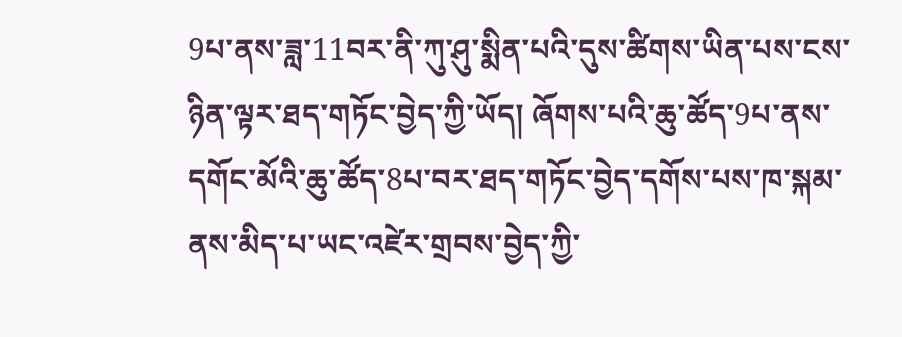9པ་ནས་ཟླ་11བར་ནི་ཀུ་ཤུ་སྨིན་པའི་དུས་ཚིགས་ཡིན་པས་ངས་ཉིན་ལྟར་ཐད་གཏོང་བྱེད་ཀྱི་ཡོད། ཞོགས་པའི་ཆུ་ཚོད་9པ་ནས་དགོང་མོའི་ཆུ་ཚོད་8པ་བར་ཐད་གཏོང་བྱེད་དགོས་པས་ཁ་སྐམ་ནས་མིད་པ་ཡང་འཛེར་གྲབས་བྱེད་ཀྱི་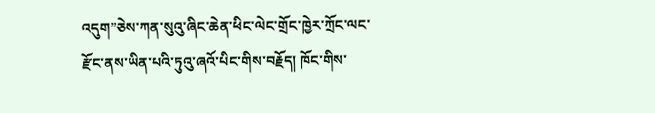འདུག”ཅེས་ཀན་སུའུ་ཞིང་ཆེན་ཕིང་ལེང་གྲོང་ཁྱེར་ཀྲོང་ལང་རྫོང་ནས་ཡིན་པའི་ཏུའུ་ཞའོ་པིང་གིས་བརྗོད། ཁོང་གིས་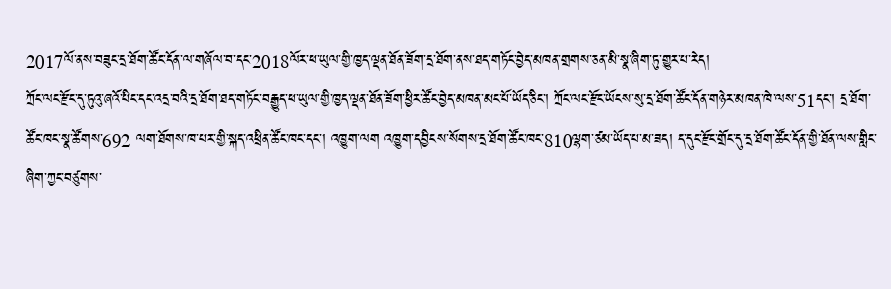2017ལོ་ནས་བཟུང་དྲ་ཐོག་ཚོང་དོན་ལ་གཞོལ་བ་དང་2018ལོར་ཕ་ཡུལ་གྱི་ཁྱད་ལྡན་ཐོན་ཟོག་དྲ་ཐོག་ནས་ཐད་གཏོང་བྱེད་མཁན་གྲགས་ཅན་མི་སྣ་ཞིག་ཏུ་གྱུར་པ་རེད།
ཀྲོང་ལང་རྫོང་དུ་ཏུའུ་ཞའོ་པིང་དང་འདྲ་བའི་དྲ་ཐོག་ཐད་གཏོང་བརྒྱུད་ཕ་ཡུལ་གྱི་ཁྱད་ལྡན་ཐོན་ཟོག་ཕྱིར་ཚོང་བྱེད་མཁན་མང་པོ་ཡོད་ཅིང་། ཀྲོང་ལང་རྫོང་ཡོངས་སུ་དྲ་ཐོག་ཚོང་དོན་གཉེར་མཁན་ཁེ་ལས་51དང་། དྲ་ཐོག་ཚོང་ཁང་སྣ་ཚོགས་692 ལག་ཐོགས་ཁ་པར་གྱི་སྐད་འཕྲིན་ཚོང་ཁང་དང་། འཁྱུག་ལག འཁྱུག་དབྱིངས་སོགས་དྲ་ཐོག་ཚོང་ཁང་810ལྷག་ཙམ་ཡོད་པ་མ་ཟད། ད་དུང་རྫོང་གྲོང་དུ་དྲ་ཐོག་ཚོང་དོན་གྱི་ཐོན་ལས་གླིང་ཞིག་ཀྱང་བཙུགས་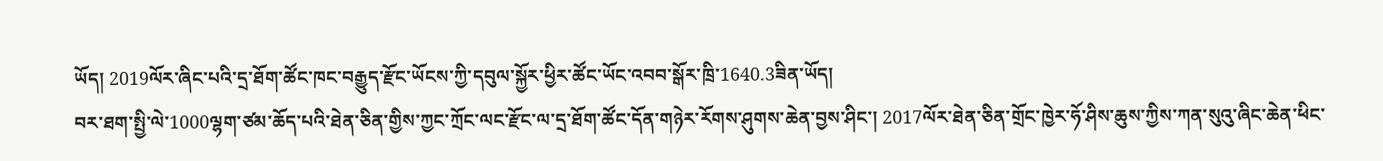ཡོད། 2019ལོར་ཞིང་པའི་དྲ་ཐོག་ཚོང་ཁང་བརྒྱུད་རྫོང་ཡོངས་ཀྱི་དབུལ་སྐྱོར་ཕྱིར་ཚོང་ཡོང་འབབ་སྒོར་ཁྲི་1640.3ཟིན་ཡོད།
བར་ཐག་སྤྱི་ལེ་1000ལྷག་ཙམ་ཆོད་པའི་ཐེན་ཅིན་གྱིས་ཀྱང་ཀྲོང་ལང་རྫོང་ལ་དྲ་ཐོག་ཚོང་དོན་གཉེར་རོགས་ཤུགས་ཆེན་བྱས་ཤིང་། 2017ལོར་ཐེན་ཅིན་གྲོང་ཁྱེར་ཧོ་ཤིས་ཆུས་ཀྱིས་ཀན་སུའུ་ཞིང་ཆེན་ཕིང་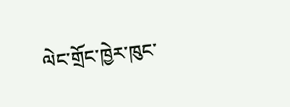ལེང་གྲོང་ཁྱེར་ཁུང་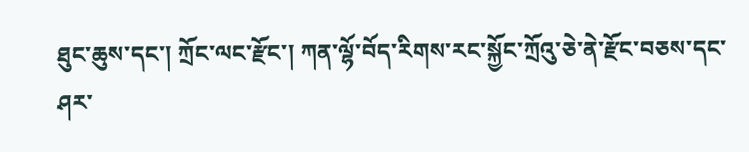ཐུང་ཆུས་དང་། ཀྲོང་ལང་རྫོང་། ཀན་ལྷོ་བོད་རིགས་རང་སྐྱོང་ཀྲོའུ་ཅེ་ནེ་རྫོང་བཅས་དང་ཤར་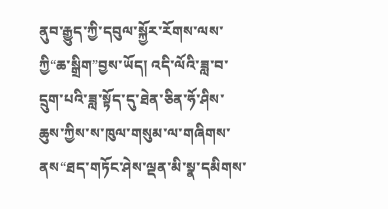ནུབ་རྒྱུད་ཀྱི་དབུལ་སྐྱོར་རོགས་ལས་ཀྱི“ཆ་སྒྲིག”བྱས་ཡོད། འདི་ལོའི་ཟླ་བ་དྲུག་པའི་ཟླ་སྟོད་དུ་ཐེན་ཅིན་ཧོ་ཤིས་ཆུས་ཀྱིས་ས་ཁུལ་གསུམ་ལ་གཞིགས་ནས“ཐད་གཏོང་ཤེས་ལྡན་མི་སྣ་དམིགས་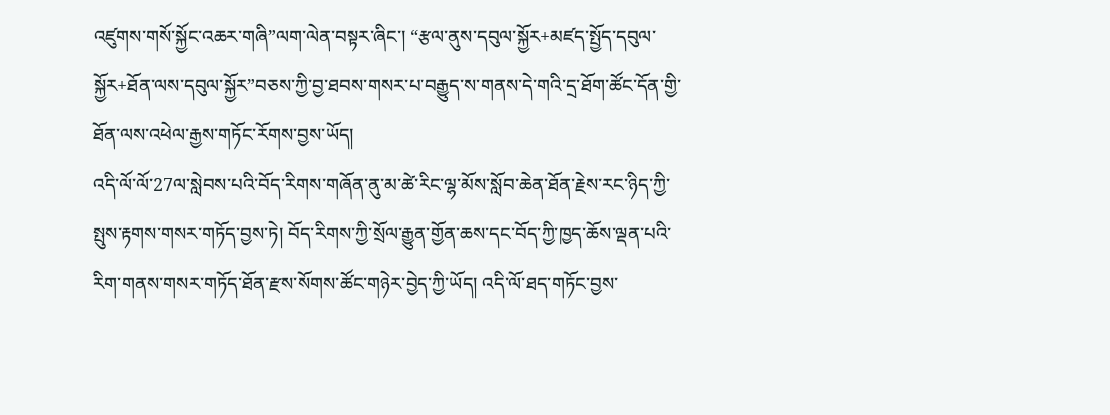འཛུགས་གསོ་སྐྱོང་འཆར་གཞི”ལག་ལེན་བསྟར་ཞིང་། “རྩལ་ནུས་དབུལ་སྐྱོར+མཛད་སྤྱོད་དབུལ་སྐྱོར+ཐོན་ལས་དབུལ་སྐྱོར”བཅས་ཀྱི་བྱ་ཐབས་གསར་པ་བརྒྱུད་ས་གནས་དེ་གའི་དྲ་ཐོག་ཚོང་དོན་གྱི་ཐོན་ལས་འཕེལ་རྒྱས་གཏོང་རོགས་བྱས་ཡོད།
འདི་ལོ་ལོ་27ལ་སླེབས་པའི་བོད་རིགས་གཞོན་ནུ་མ་ཚེ་རིང་ལྷ་མོས་སློབ་ཆེན་ཐོན་རྗེས་རང་ཉིད་ཀྱི་སྤུས་རྟགས་གསར་གཏོད་བྱས་ཏེ། བོད་རིགས་ཀྱི་སྲོལ་རྒྱུན་གྱོན་ཆས་དང་བོད་ཀྱི་ཁྱད་ཆོས་ལྡན་པའི་རིག་གནས་གསར་གཏོད་ཐོན་རྫས་སོགས་ཚོང་གཉེར་བྱེད་ཀྱི་ཡོད། འདི་ལོ་ཐད་གཏོང་བྱས་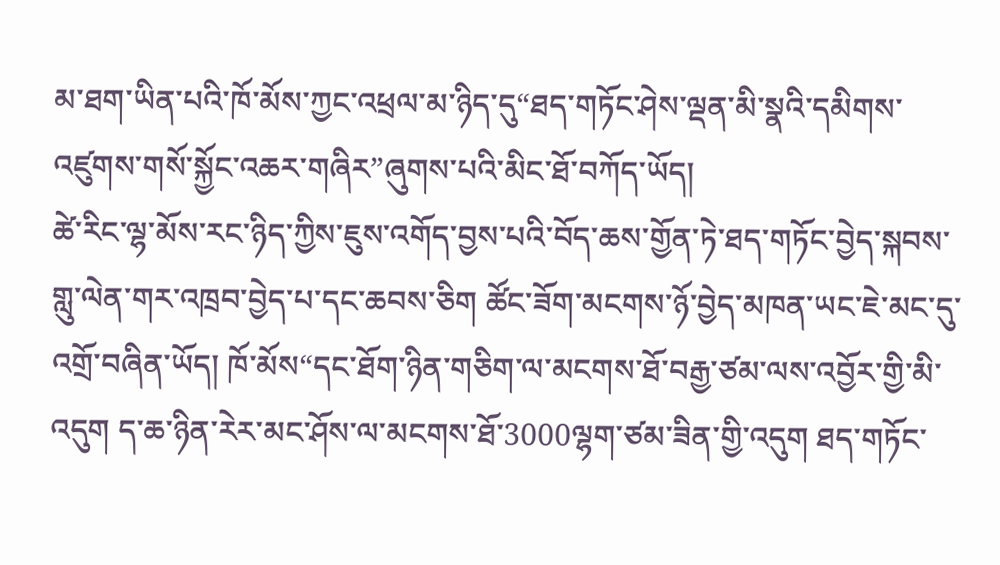མ་ཐག་ཡིན་པའི་ཁོ་མོས་ཀྱང་འཕྲལ་མ་ཉིད་དུ“ཐད་གཏོང་ཤེས་ལྡན་མི་སྣའི་དམིགས་འཛུགས་གསོ་སྐྱོང་འཆར་གཞིར”ཞུགས་པའི་མིང་ཐོ་བཀོད་ཡོད།
ཚེ་རིང་ལྷ་མོས་རང་ཉིད་ཀྱིས་ཇུས་འགོད་བྱས་པའི་བོད་ཆས་གྱོན་ཏེ་ཐད་གཏོང་བྱེད་སྐབས་གླུ་ལེན་གར་འཁྲབ་བྱེད་པ་དང་ཆབས་ཅིག ཚོང་ཟོག་མངགས་ཉོ་བྱེད་མཁན་ཡང་ཇེ་མང་དུ་འགྲོ་བཞིན་ཡོད། ཁོ་མོས“དང་ཐོག་ཉིན་གཅིག་ལ་མངགས་ཐོ་བརྒྱ་ཙམ་ལས་འབྱོར་གྱི་མི་འདུག ད་ཆ་ཉིན་རེར་མང་ཤོས་ལ་མངགས་ཐོ་3000ལྷག་ཙམ་ཟིན་གྱི་འདུག ཐད་གཏོང་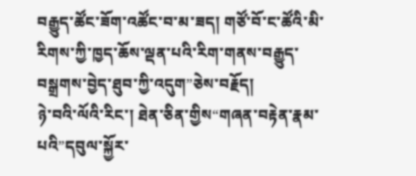བརྒྱུད་ཚོང་ཟོག་འཚོང་བ་མ་ཟད། གཙོ་བོ་ང་ཚོའི་མི་རིགས་ཀྱི་ཁྱད་ཆོས་ལྡན་པའི་རིག་གནས་བརྒྱུད་བསྒྲགས་བྱེད་ཐུབ་ཀྱི་འདུག”ཅེས་བརྗོད།
ཉེ་བའི་ལོའི་རིང་། ཐེན་ཅིན་གྱིས“གཞན་བརྟེན་རྣམ་པའི”དབུལ་སྐྱོར་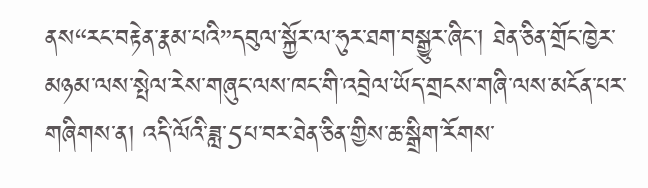ནས“རང་བརྟེན་རྣམ་པའི”དབུལ་སྐྱོར་ལ་ཧུར་ཐག་བསྒྱུར་ཞིང་། ཐེན་ཅིན་གྲོང་ཁྱེར་མཉམ་ལས་སྤེལ་རེས་གཞུང་ལས་ཁང་གི་འབྲེལ་ཡོད་གྲངས་གཞི་ལས་མངོན་པར་གཞིགས་ན། འདི་ལོའི་ཟླ་5པ་བར་ཐེན་ཅིན་གྱིས་ཆ་སྒྲིག་རོགས་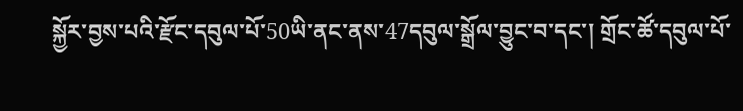སྐྱོར་བྱས་པའི་རྫོང་དབུལ་པོ་50ཡི་ནང་ནས་47དབུལ་སྒྲོལ་བྱུང་བ་དང་། གྲོང་ཚོ་དབུལ་པོ་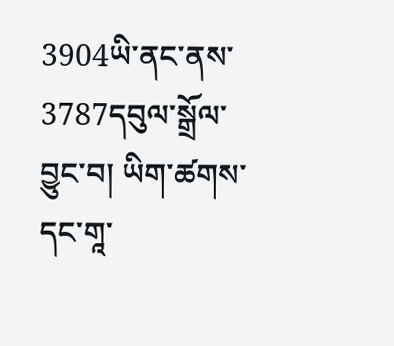3904ཡི་ནང་ནས་3787དབུལ་སྒྲོལ་བྱུང་བ། ཡིག་ཚགས་དང་གཱ་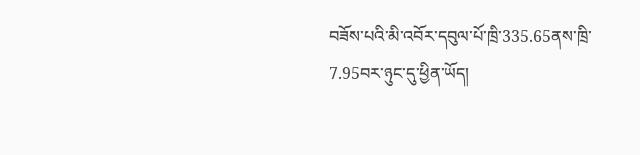བཟོས་པའི་མི་འབོར་དབུལ་པོ་ཁྲི་335.65ནས་ཁྲི་7.95བར་ཉུང་དུ་ཕྱིན་ཡོད།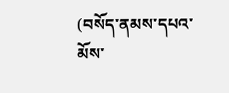(བསོད་ནམས་དཔའ་མོས་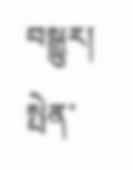བསྒྱུར། སྤེན་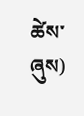ཚེས་ཞུས)